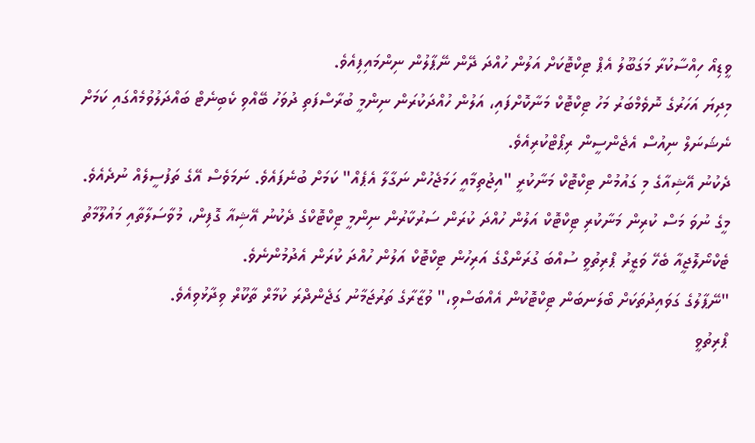ވީޑިއޯ ހިއްސާކުރާ މަގަބޫލު އެޕް ޓިކްޓޮކަށް އަލުން ހުއްދަ ދޭން ނޭޕާލުން ނިންމައިފިއެވެ.
މިދިޔަ އަހަރުގެ ނޮވެމްބަރު މަހު ޓިކްޓޮކް މަނާކޮށްފައި، އަލުން ހުއްދަކުރަން ނިންމީ ބުރާސްފަތި ދުވަހު ބޭއްވި ކެބިނެޓް ބައްދަލުވުމެއްގައި ކަމަށް ނެޝަނަލް ނިއުސް އެޖެންސީން ރިޕޯޓްކުރިއެވެ.
ދެކުނު އޭޝިއާގެ މި ގައުމުން ޓިކްޓޮކް މަނާކުރީ "އިޖުތިމާއީ ހަމަޖެހުން ނަގާލާ އެޕެއް" ކަމަށް ބުނެފައެވެ. ނަމަވެސް އޭގެ ތަފުސީލެއް ނުދެއެވެ.
މީގެ ނުވަ މަސް ކުރިން މަނާކުރި ޓިކްޓޮކް އަލުން ހުއްދަ ކުރަން ސަރުކާރުން ނިންމީ ޓިކްޓޮކްގެ ދެކުނު އޭޝިއާ ގޮފިން، މުވާސަލާތާއި މައުލޫމާތު ޓެކްނޯލޮޖީއާ ބެހޭ ވަޒީރު ޕްރިތުވީ ސުއްބަ ގުރަންގްގެ އަރިހުން ޓިކްޓޮކް އަލުން ހުއްދަ ކުރަން އެދުމުންނެވެ.
"ނޭޕާލުގެ ގަވައިދުތަކަށް ބޯލަނބަން ޓިކްޓޮކުން އެއްބަސްވި،" ވުޒާރާގެ ތަރުޖަމާނު ގަޖެންދްރަ ކުމާރް ތާކޫރް ވިދާޅުވިއެވެ.
ޕްރިތުވީ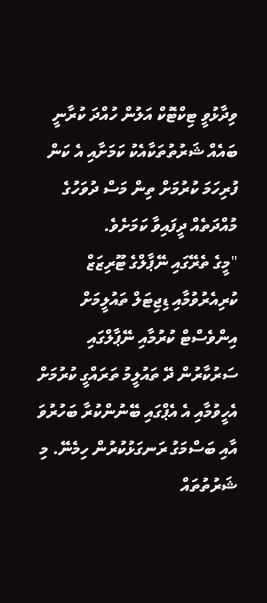ވިދާޅުވީ ޓިކްޓޮކް އަލުން ހުއްދަ ކުރާނީ ބައެއް ޝަރުތުތަކާއެކު ކަމަށާއި އެ ކަން ފުރިހަމަ ކުރުމަށް ތިން މަސް ދުވަހުގެ މުއްދަތެއް ދީފައިވާ ކަމަށެވެ.
"މީގެ ތެރޭގައި ނޭޕާލްގެ ޓޫރިޒަޒް ކުރިއެރުވުމާއި ޑިޖިޓަލް ތައުލީމަށް އިންވެސްޓް ކުރުމާއި ނޭޕާލްގައި ސަރުކާރުން ދޭ ތައުލީމު ތަރައްގީ ކުރުމަށް އެހީވުމާއި އެ އެޕްގައި ބޭނުންކުރާ ބަހުރުވަ އާއި ބަސްމަގު ރަނގަޅުކުރުން ހިމެނޭ. މި ޝަރުތުތައް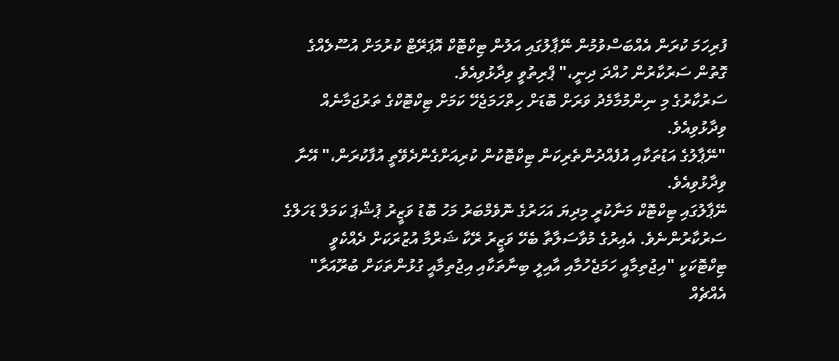ފުރިހަމަ ކުރަން އެއްބަސްވުމުން ނޭޕާލުގައި އަލުން ޓިކްޓޮކް އޮޕަރޭޓް ކުރުމަށް އުސޫލެއްގެ ގޮތުން ސަރުކާރުން ހުއްދަ ދިނީ،" ޕްރިތުވީ ވިދާޅުވިއެވެ.
ސަރުކާރުގެ މި ނިންމުމާމެދު ވަރަށް ބޮޑަށް ހިތްހަމަޖެހޭ ކަމަށް ޓިކްޓޮކްގެ ތަރުޖަމާނެއް ވިދާޅުވިއެވެ.
"ނޭޕާލުގެ އަޑުތަކާއި އުފެއްދުންތެރިކަން ޓިކްޓޮކުން ކުރިއަށްގެންދެވޭތީ އުފާކުރަން،" އޭނާ ވިދާޅުވިއެވެ.
ނޭޕާލުގައި ޓިކްޓޮކް މަނާކުރީ މިދިޔަ އަހަރުގެ ނޮވެމްބަރު މަހު ބޮޑު ވަޒީރު ޕުޝްޕަ ކަމަލް ޑަހަލްގެ ސަރުކާރުންނެވެ. އެއިރުގެ މުވާސަލާތާ ބެހޭ ވަޒީރު ރޭކާ ޝަރްމާ އުޒުރަކަށް ދެއްކެވީ ޓިކްޓޮކަކީ "އިޖުތިމާއީ ހަމަޖެހުމާއި އާއިލީ ބިނާތަކާއި އިޖުތިމާއީ ގުޅުންތަކަށް ބުރޫއަރާ" އެއްޗެއް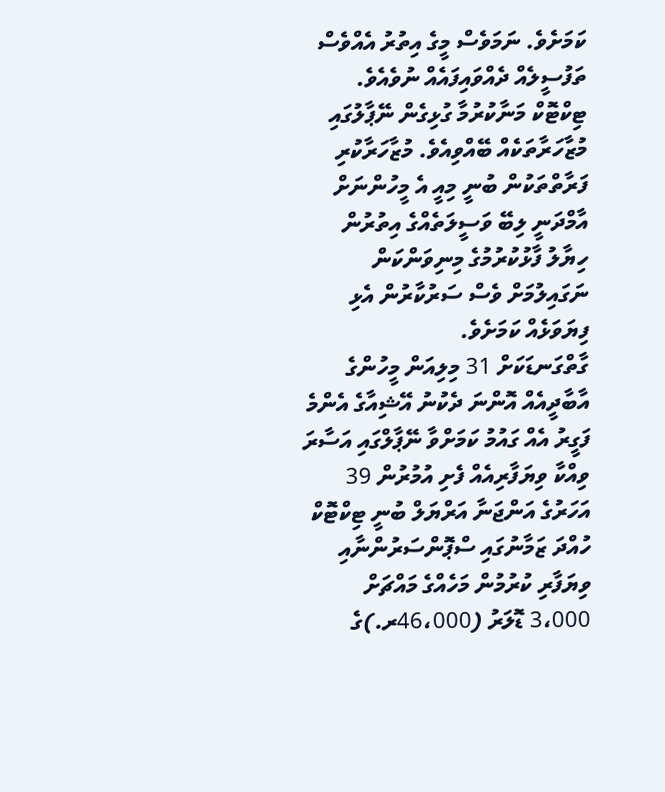ކަމަށެވެ. ނަމަވެސް މީގެ އިތުރު އެއްވެސް ތަފުސީލެއް ދެއްވައިފައެއް ނުވެއެވެ.
ޓިކްޓޮކް މަނާކުރުމާ ގުޅިގެން ނޭޕާލުގައި މުޒާހަރާތަކެއް ބޭއްވިއެވެ. މުޒާހަރާކުރި ފަރާތްތަކުން ބުނީ މިއީ އެ މީހުންނަށް އާމްދަނީ ލިބޭ ވަސީލަތެއްގެ އިތުރުން ހިޔާލު ފާޅުކުރުމުގެ މިނިވަންކަން ނަގައިލުމަށް ވެސް ސަރުކާރުން އެޅި ފިޔަވަޅެއް ކަމަށެވެ.
ގާތްގަނޑަކަށް 31 މިލިއަން މީހުންގެ އާބާދީއެއް އޮންނަ ދެކުނު އޭޝިއާގެ އެންމެ ފަގީރު އެއް ގައުމު ކަމަށްވާ ނޭޕާލްގައި އަސާރަ ވިއްކާ ވިޔަފާރިއެއް ފެށި އުމުރުން 39 އަހަރުގެ އަންޖަނާ އަރްޔަލް ބުނީ ޓިކްޓޮކް ހުއްދަ ޒަމާނުގައި ސްޕޮންސަރުންނާއި ވިޔަފާރި ކުރުމުން މަހެއްގެ މައްޗަށް 3،000 ޑޮލަރު (46،000ރ.)ގެ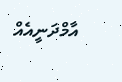އާމްދަނީއެއް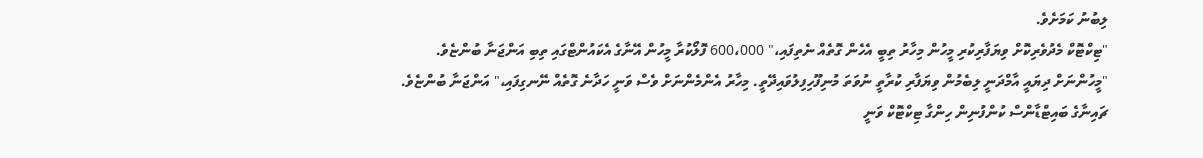ލިބުނު ކަމަށެވެ.
"ޓިކްޓޮކް މެދުވެރިކޮށް ވިޔަފާރިކުރި މީހުން މިހާރު ތިބީ އެހެން ގޮތެއް ނެތިފައި،" 600،000 ފޮލޯކުރާ މީހުން އޭނާގެ އެކައުންޓްގައި ތިބި އަންޖަނާ ބުންޏެވެ.
"މީހުންނަށް ދިޔައީ އާމްދަނީ ލިބެމުން ވިޔަފާރި ކުރާތީ ނުވަތަ މުނިފޫހިފިލުވައިދޭތީ. މިހާރު އެންމެންނަށް ވެސް ވަނީ ހަދާނެ ގޮތެއް ނޭނގިފައި،" އަންޖަނާ ބުންޏެވެ.
ޗައިނާގެ ބައިޓްޑާންސް ކުންފުނިން ހިންގާ ޓިކްޓޮކް ވަނީ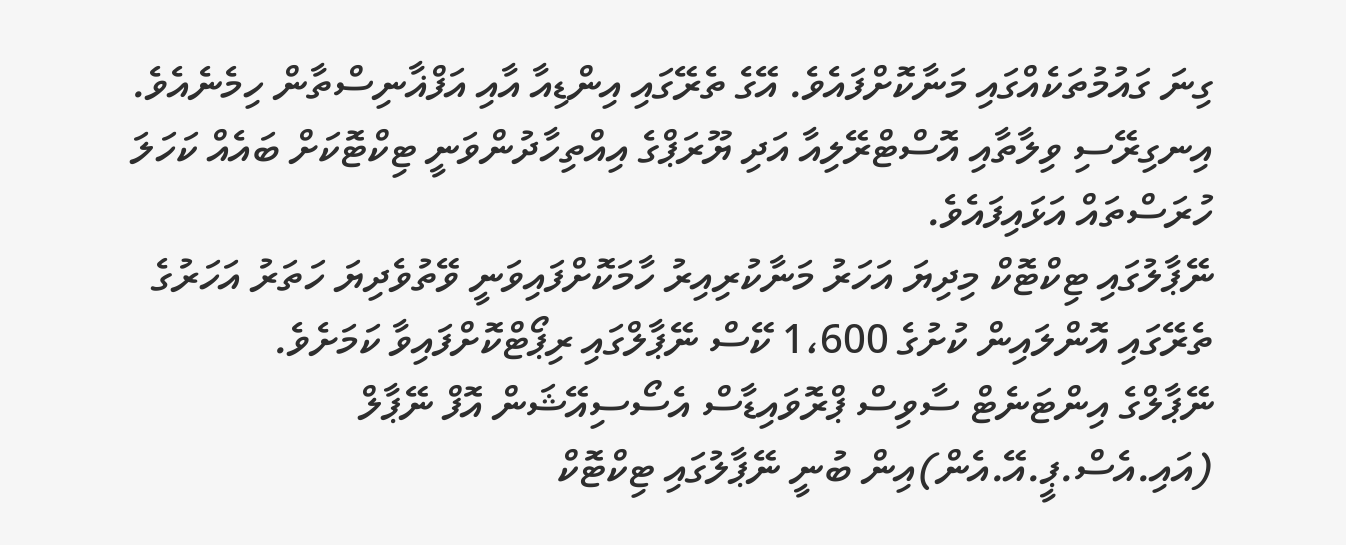ގިނަ ގައުމުތަކެއްގައި މަނާކޮށްފައެވެ. އޭގެ ތެރޭގައި އިންޑިއާ އާއި އަފްޣާނިސްތާން ހިމެނެއެވެ. އިނގިރޭސި ވިލާތާއި އޮސްޓްރޭލިއާ އަދި ޔޫރަޕްގެ އިއްތިހާދުންވަނީ ޓިކްޓޮކަށް ބައެއް ކަހަލަ ހުރަސްތައް އަޅައިފައެވެ.
ނޭޕާލުގައި ޓިކްޓޮކް މިދިޔަ އަހަރު މަނާކުރިއިރު ހާމަކޮށްފައިވަނީ ވޭތުވެދިޔަ ހަތަރު އަހަރުގެ ތެރޭގައި އޮންލައިން ކުށުގެ 1،600 ކޭސް ނޭޕާލްގައި ރިޕޯޓްކޮށްފައިވާ ކަމަށެވެ.
ނޭޕާލްގެ އިންޓަނެޓް ސާވިސް ޕްރޮވައިޑާސް އެސޯސިއޭޝަން އޮފް ނޭޕާލް (އައި.އެސް.ޕީ.އޭ.އެން)އިން ބުނީ ނޭޕާލުގައި ޓިކްޓޮކް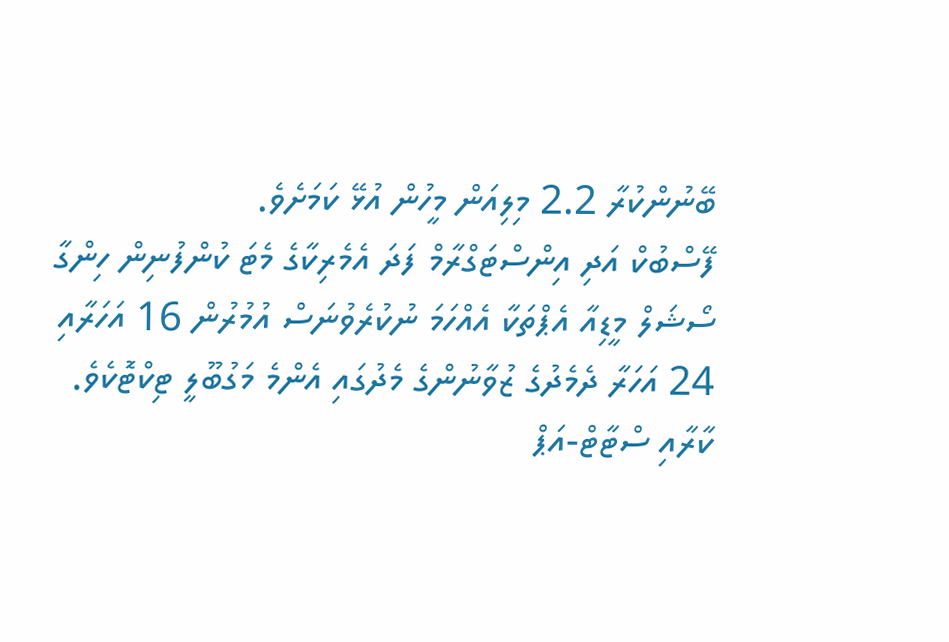ބޭނުންކުރާ 2.2 މިލިއަން މީހުން އުޅޭ ކަމަށެވެ.
ފޭސްބުކް އަދި އިންސްޓަގްރާމް ފަދަ އެމެރިކާގެ މެޓަ ކުންފުނިން ހިންގާ ސޯޝަލް މީޑިއާ އެޕްތަކާ އެއްހަމަ ނުކުރެވުނަސް އުމުރުން 16 އަހަރާއި 24 އަހަރާ ދެމެދުގެ ޒުވާނުންގެ މެދުގައި އެންމެ މަގުބޫލީ ޓިކްޓޮކެވެ.
ކާރާއި ސްޓާޓް-އަޕް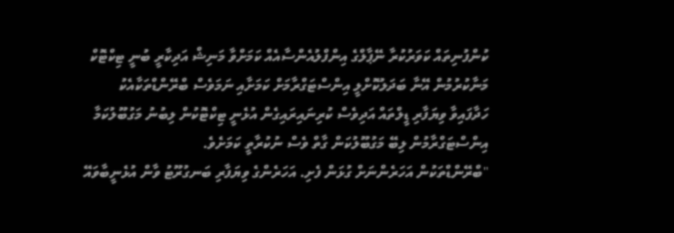ކުންފުނިތައް ކަވަރުކުރާ ނޭޕާލްގެ އިންފްލުއެންސާއެއް ކަމަށްވާ މަނިޝް އަދިކާރީ ބުނީ ޓިކްޓޮކް މަނާކުރުމުން އޭނާ ބަދަލުކޮށްލީ އިންސްޓަގްރާމަށް ކަމަށާއި ނަމަވެސް ބްރޭންޑްތަކާއެކު ހަދާފައިވާ ވިޔަފާރި ޑީލްތައް އަދިވެސް ކުރިނައިރައިގެން އުޅެނީ ޓިކްޓޮކުން ލިބުނު މަގުބޫލުކަމާ އިންސްޓަގްރާމުން ލިބޭ މަގުބޫލުކަން ގާތް ވެސް ނުކުރާތީ ކަމަށެވެ.
"ބްރޭންޑްތަކުން އަހަރެންނަށް ގުޅަން ފެށި. އަހަރެންގެ ވިޔަފާރި ބަނގުރޫޓު ވާން އުޅެނީބާވައޭ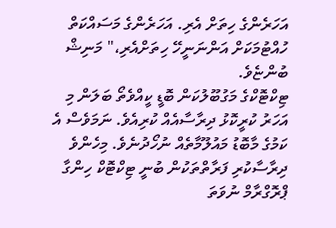އަހަރެންގެ ހިތަށް އެރި. އަހަރެންގެ މަސައްކަތް ހުއްޓުމަކަށް އަންނަނީހޭ ހިތަށްއެރި،" މަނިޝް ބުންޏެވެ.
ޓިކްޓޮކްގެ މަގުބޫލުކަން ބޮޑީ ކީއްވެތޯ ބަލަން މި އަހަރު ކުރީކޮޅު ދިރާސާއެއް ކުރިއެވެ. ނަމަވެސް އެ ކަމުގެ މާބޮޑު މައުލޫމާތެއް ނުހޯދުނެވެ. މިހެންވެ ދިރާސާކުރި ފަރާތްތަކުން ބުނީ ޓިކްޓޮކް ހިންގާ ޕްރޮގްރާމް ނުވަތަ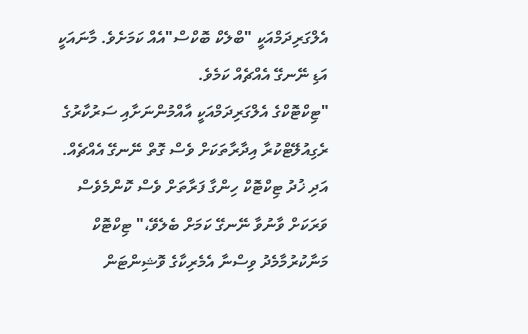އެލްގަރިދަމްއަކީ "ބްލެކް ބޮކްސް"އެއް ކަމަށެވެ. މާނައަކީ އަޑި ނޭނގޭ އެއްޗެއް ކަމެވެ.
"ޓިކްޓޮކްގެ އެލްގަރިދަމްއަކީ އާއްމުންނަށާއި ސަރުކާރުގެ ރެގިއުލޭޓްކުރާ އިދާރާތަކަށް ވެސް ގޮތް ނޭނގޭ އެއްޗެއް. އަދި ޚުދު ޓިކްޓޮކް ހިންގާ ފަރާތަށް ވެސް ކޮންމެވެސް ވަރަކަށް ވާނުވާ ނޭނގޭ ކަމަށް ބެލެވޭ،" ޓިކްޓޮކް މަނާކުރުމާމެދު ވިސްނާ އެމެރިކާގެ ވޮޝިންޓަން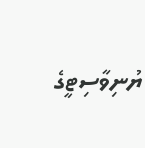ޔުނިވާސިޓީގެ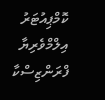ކޮމްޕިއުޓަރު އިލްމްވެރިޔާ ފްރަންޒިސްކާ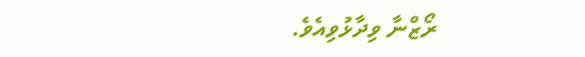ރޯޒްނާ ވިދާޅުވިއެވެ.